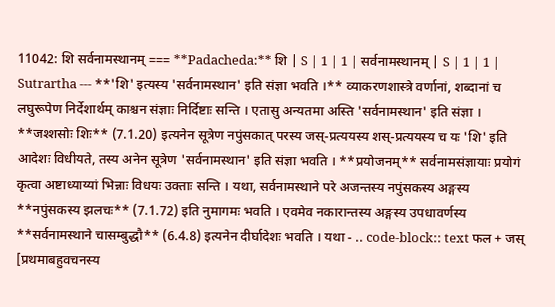11042: शि सर्वनामस्थानम् === **Padacheda:** शि | S | 1 | 1 | सर्वनामस्थानम् | S | 1 | 1 | Sutrartha --- **'शि' इत्यस्य 'सर्वनामस्थान' इति संज्ञा भवति ।** व्याकरणशास्त्रे वर्णानां, शब्दानां च लघुरूपेण निर्देशार्थम् काश्चन संज्ञाः निर्दिष्टाः सन्ति । एतासु अन्यतमा अस्ति 'सर्वनामस्थान' इति संज्ञा । **जश्शसोः शिः** (7.1.20) इत्यनेन सूत्रेण नपुंसकात् परस्य जस्-प्रत्ययस्य शस्-प्रत्ययस्य च यः 'शि' इति आदेशः विधीयते, तस्य अनेन सूत्रेण 'सर्वनामस्थान' इति संज्ञा भवति । **प्रयोजनम्** सर्वनामसंज्ञायाः प्रयोगं कृत्वा अष्टाध्याय्यां भिन्नाः विधयः उक्ताः सन्ति । यथा, सर्वनामस्थाने परे अजन्तस्य नपुंसकस्य अङ्गस्य **नपुंसकस्य झलचः** (7.1.72) इति नुमागमः भवति । एवमेव नकारान्तस्य अङ्गस्य उपधावर्णस्य **सर्वनामस्थाने चासम्बुद्धौ** (6.4.8) इत्यनेन दीर्घादेशः भवति । यथा - .. code-block:: text फल + जस् [प्रथमाबहुवचनस्य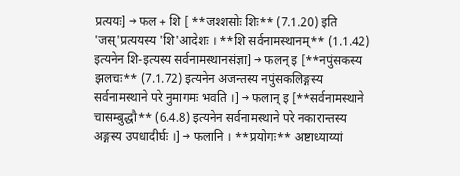प्रत्ययः] → फल + शि [ **जश्शसोः शिः** (7.1.20) इति 'जस्'प्रत्ययस्य 'शि'आदेशः । **शि सर्वनामस्थानम्** (1.1.42) इत्यनेन शि-इत्यस्य सर्वनामस्थानसंज्ञा] → फलन् इ [**नपुंसकस्य झलचः** (7.1.72) इत्यनेन अजन्तस्य नपुंसकलिङ्गस्य सर्वनामस्थाने परे नुमागमः भवति ।] → फलान् इ [**सर्वनामस्थाने चासम्बुद्धौ** (6.4.8) इत्यनेन सर्वनामस्थाने परे नकारान्तस्य अङ्गस्य उपधादीर्घः ।] → फलानि । **प्रयोगः** अष्टाध्याय्यां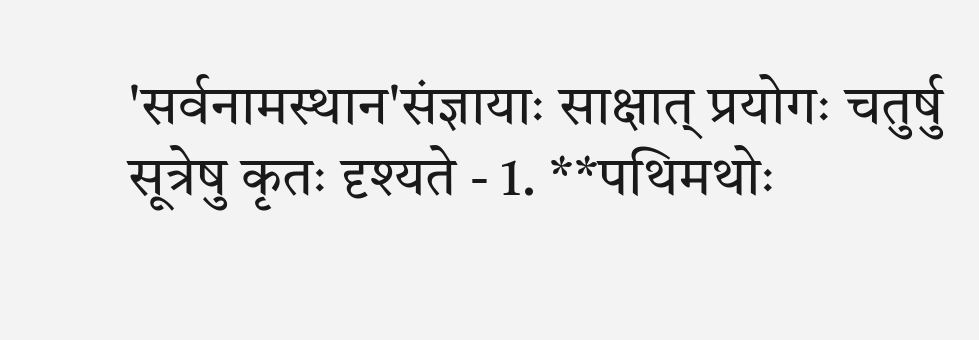'सर्वनामस्थान'संज्ञायाः साक्षात् प्रयोगः चतुर्षु सूत्रेषु कृतः दृश्यते - 1. **पथिमथोः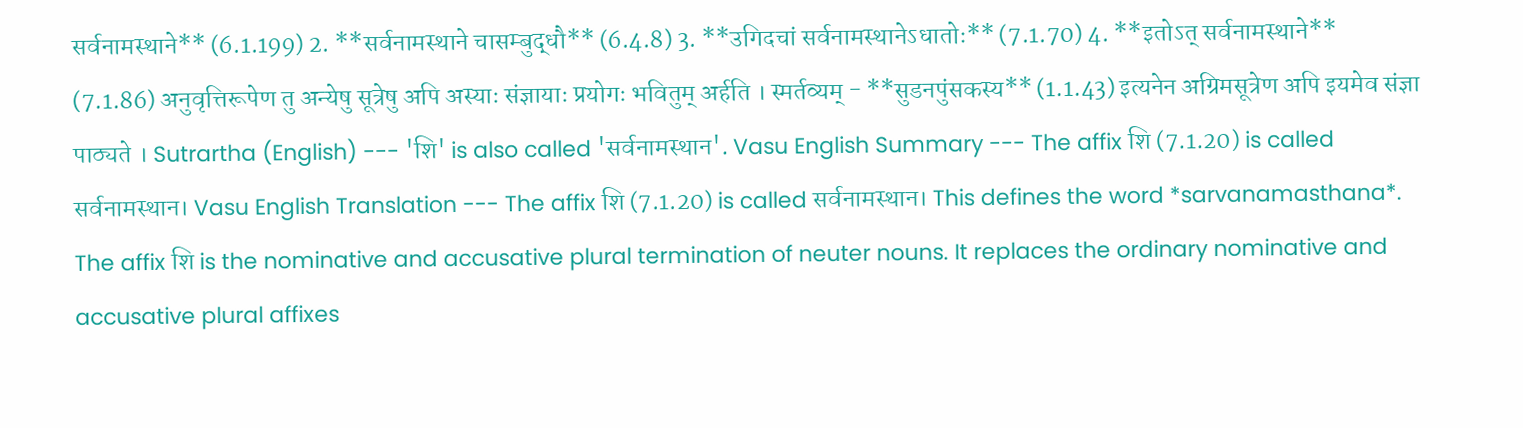सर्वनामस्थाने** (6.1.199) 2. **सर्वनामस्थाने चासम्बुद्धौ** (6.4.8) 3. **उगिदचां सर्वनामस्थानेऽधातोः** (7.1.70) 4. **इतोऽत् सर्वनामस्थाने** (7.1.86) अनुवृत्तिरूपेण तु अन्येषु सूत्रेषु अपि अस्याः संज्ञायाः प्रयोगः भवितुम् अर्हति । स्मर्तव्यम् - **सुडनपुंसकस्य** (1.1.43) इत्यनेन अग्रिमसूत्रेण अपि इयमेव संज्ञा पाठ्यते । Sutrartha (English) --- 'शि' is also called 'सर्वनामस्थान'. Vasu English Summary --- The affix शि (7.1.20) is called सर्वनामस्थान। Vasu English Translation --- The affix शि (7.1.20) is called सर्वनामस्थान। This defines the word *sarvanamasthana*. The affix शि is the nominative and accusative plural termination of neuter nouns. It replaces the ordinary nominative and accusative plural affixes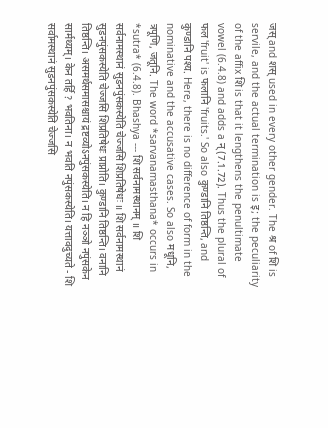जस् and शस् used in every other gender. The श्र of शि is servile, and the actual termination is इ; the peculiarity of the affix शि is that it lengthens the penultimate vowel (6.4.8) and adds a न् (7.1.72). Thus the plural of फल 'fruit' is फलानि 'fruits.' So also कुण्डानि तिष्ठन्ति, and कुण्डानि पश्य. Here, there is no difference of form in the nominative and the accusative cases. So also मधूनि, त्रपूणि, जतूनि. The word *sarvanamasthana* occurs in *sutra* (6.4.8). Bhashya --- शि सर्वनामस्थानम् ॥ शि सर्वनामस्थानं सुडनपुंसकस्येति चेज्जसि शिप्रतिषेधः ॥ शि सर्वनामस्थानं सुडनपुंसकस्येति चेज्जसि शिप्रतिषेधः प्राप्नोति। कुण्डानि तिष्ठन्ति। वनानि तिष्ठन्ति। असमर्थसमासश्चायं द्रष्टव्योऽनपुंसकस्येति। न हि नञ्ञो नपुंसकेन सार्मथ्यम्। केन तर्हि ? भवतिना। न भवति नपुंसकस्येति। यत्तावदुच्यते - शि सर्वामस्थानं सुडनपुंसकस्येति चेज्जसि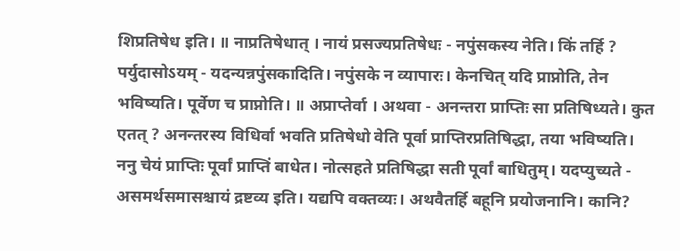शिप्रतिषेध इति। ॥ नाप्रतिषेधात् । नायं प्रसज्यप्रतिषेधः - नपुंसकस्य नेति। किं तर्हि ? पर्युदासोऽयम् - यदन्यन्नपुंसकादिति। नपुंसके न व्यापारः। केनचित् यदि प्राप्नोति, तेन भविष्यति। पूर्वेण च प्राप्नोति। ॥ अप्राप्तेर्वा । अथवा - अनन्तरा प्राप्तिः सा प्रतिषिध्यते। कुत एतत् ? अनन्तरस्य विधिर्वा भवति प्रतिषेधो वेति पूर्वा प्राप्तिरप्रतिषिद्धा, तया भविष्यति। ननु चेयं प्राप्तिः पूर्वां प्राप्तिं बाधेत। नोत्सहते प्रतिषिद्धा सती पूर्वां बाधितुम्। यदप्युच्यते - असमर्थसमासश्चायं द्रष्टव्य इति। यद्यपि वक्तव्यः। अथवैतर्हि बहूनि प्रयोजनानि। कानि?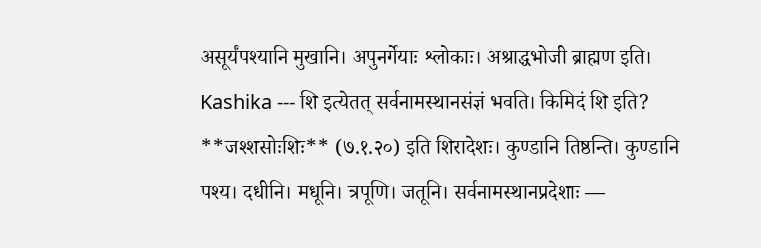असूर्यंपश्यानि मुखानि। अपुनर्गेयाः श्लोकाः। अश्राद्धभोजी ब्राह्मण इति। Kashika --- शि इत्येतत् सर्वनामस्थानसंज्ञं भवति। किमिदं शि इति? **जश्शसोःशिः** (७.१.२०) इति शिरादेशः। कुण्डानि तिष्ठन्ति। कुण्डानि पश्य। दधीनि। मधूनि। त्रपूणि। जतूनि। सर्वनामस्थानप्रदेशाः —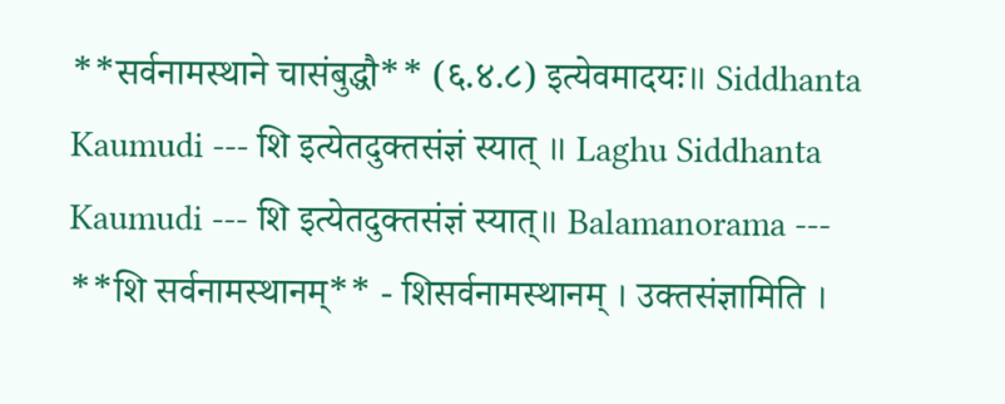**सर्वनामस्थाने चासंबुद्धौ** (६.४.८) इत्येवमादयः॥ Siddhanta Kaumudi --- शि इत्येतदुक्तसंज्ञं स्यात् ॥ Laghu Siddhanta Kaumudi --- शि इत्येतदुक्तसंज्ञं स्यात्॥ Balamanorama --- **शि सर्वनामस्थानम्** - शिसर्वनामस्थानम् । उक्तसंज्ञामिति ।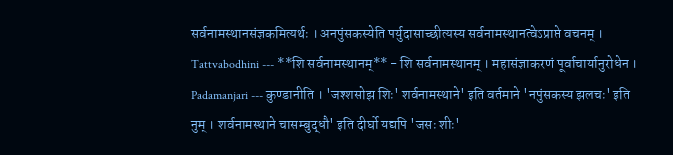सर्वनामस्थानसंज्ञकमित्यर्थः । अनपुंसकस्येति पर्युदासाच्छीत्यस्य सर्वनामस्थानत्वेऽप्राप्ते वचनम् । Tattvabodhini --- **शि सर्वनामस्थानम्** - शि सर्वनामस्थानम् । महासंज्ञाकरणं पूर्वाचार्यानुरोधेन । Padamanjari --- कुण्डानीति । 'जश्शसोझ शिः' शर्वनामस्थाने' इति वर्तमाने 'नपुंसकस्य झलचः' इति नुम् । शर्वनामस्थाने चासम्बुद्धौ' इति दीर्घो यद्यपि 'जसः शीः'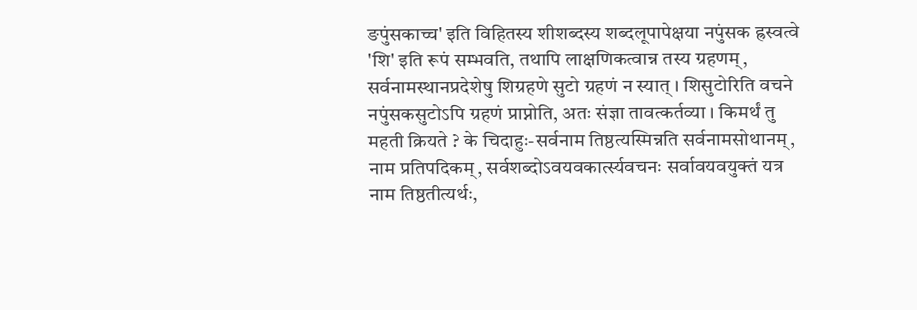ङपुंसकाच्च' इति विहितस्य शीशब्दस्य शब्दलूपापेक्षया नपुंसक ह्रस्वत्वे 'शि' इति रूपं सम्भवति, तथापि लाक्षणिकत्वान्न तस्य ग्रहणम्, सर्वनामस्थानप्रदेशेषु शिग्रहणे सुटो ग्रहणं न स्यात् । शिसुटोरिति वचने नपुंसकसुटोऽपि ग्रहणं प्राप्नोति, अतः संज्ञा तावत्कर्तव्या । किमर्थं तु महती क्रियते ? के चिदाहुः-सर्वनाम तिष्ठत्यस्मिन्नति सर्वनामसोथानम्, नाम प्रतिपदिकम्, सर्वशब्दोऽवयवकार्त्स्यवचनः सर्वावयवयुक्तं यत्र नाम तिष्ठतीत्यर्थः,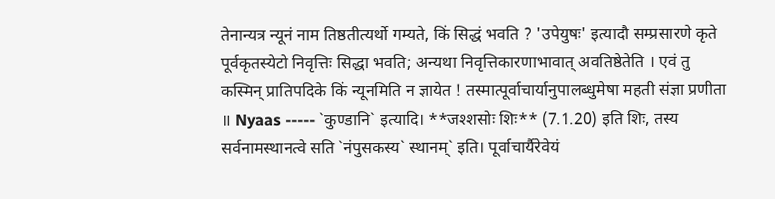तेनान्यत्र न्यूनं नाम तिष्ठतीत्यर्थो गम्यते, किं सिद्धं भवति ? 'उपेयुषः' इत्यादौ सम्प्रसारणे कृते पूर्वकृतस्येटो निवृत्तिः सिद्धा भवति; अन्यथा निवृत्तिकारणाभावात् अवतिष्ठेतेति । एवं तु कस्मिन् प्रातिपदिके किं न्यूनमिति न ज्ञायेत ! तस्मात्पूर्वाचार्यानुपालब्धुमेषा महती संज्ञा प्रणीता ॥ Nyaas ----- `कुण्डानि` इत्यादि। **जश्शसोः शिः** (7.1.20) इति शिः, तस्य सर्वनामस्थानत्वे सति `नंपुसकस्य` स्थानम्` इति। पूर्वाचार्यैरेवेयं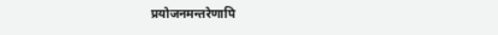प्रयोजनमन्तरेणापि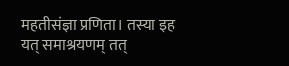महतीसंज्ञा प्रणिता। तस्या इह यत् समाश्रयणम् तत्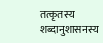तत्कृतस्य शब्दानुशासनस्य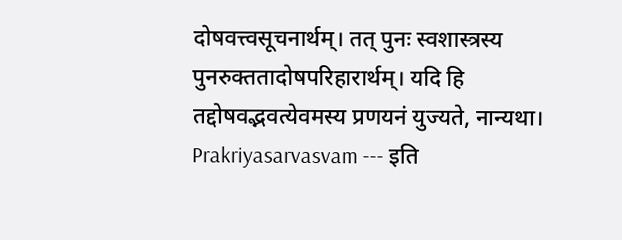दोषवत्त्वसूचनार्थम्। तत् पुनः स्वशास्त्रस्य पुनरुक्ततादोषपरिहारार्थम्। यदि हि तद्दोषवद्भवत्येवमस्य प्रणयनं युज्यते, नान्यथा। Prakriyasarvasvam --- इति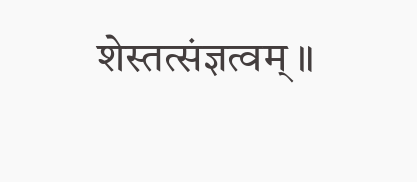शेस्तत्संज्ञत्वम् ॥